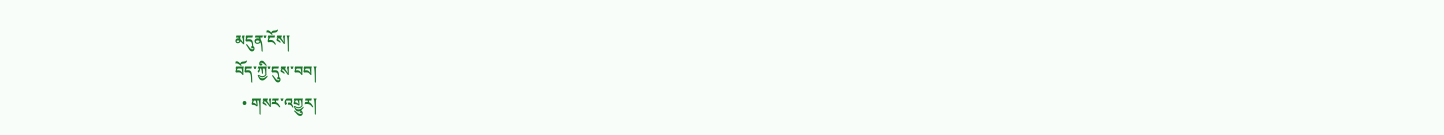མདུན་ངོས།
བོད་ཀྱི་དུས་བབ།
  • གསར་འགྱུར།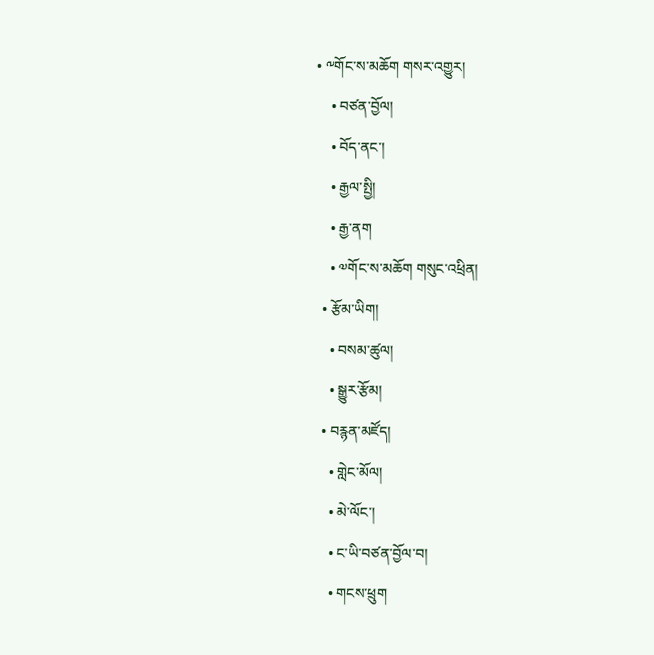• ༸གོང་ས་མཆོག གསར་འགྱུར།
    • བཙན་བྱོལ།
    • བོད་ནང་།
    • རྒྱལ་སྤྱི།
    • རྒྱ་ནག
    • ༧གོང་ས་མཆོག གསུང་འཕྲིན།
  • རྩོམ་ཡིག།
    • བསམ་ཚུལ།
    • སྒྱུར་རྩོམ།
  • བརྙན་མཛོད།
    • གླེང་མོལ།
    • མེ་ལོང་།
    • ང་ཡི་བཙན་བྱོལ་བ།
    • གངས་ཕྲུག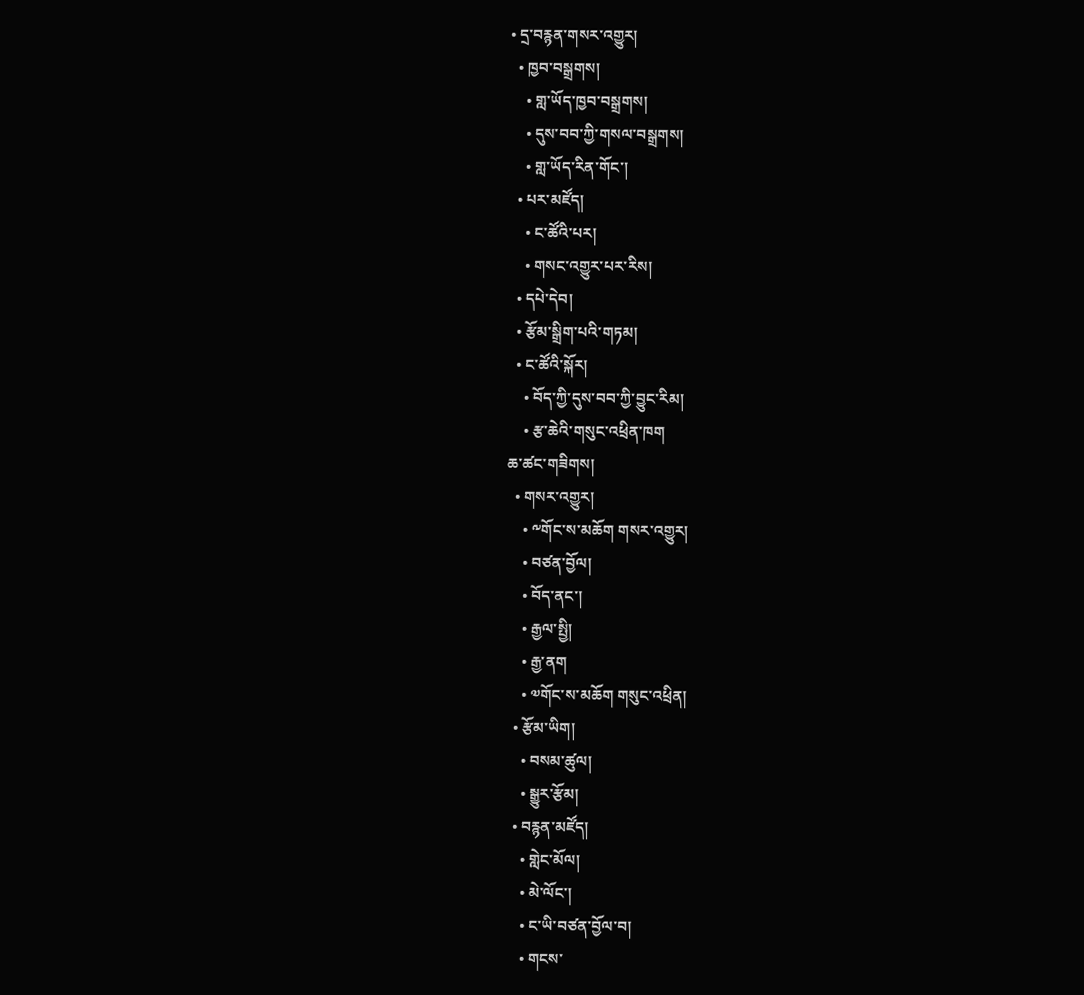• དྲ་བརྙན་གསར་འགྱུར།
  • ཁྱབ་བསྒྲགས།
    • གླ་ཡོད་ཁྱབ་བསྒྲགས།
    • དུས་བབ་ཀྱི་གསལ་བསྒྲགས།
    • གླ་ཡོད་རིན་གོང་།
  • པར་མཛོད།
    • ང་ཚོའི་པར།
    • གསང་འགྱུར་པར་རིས།
  • དཔེ་དེབ།
  • རྩོམ་སྒྲིག་པའི་གཏམ།
  • ང་ཚོའི་སྐོར།
    • བོད་ཀྱི་དུས་བབ་ཀྱི་བྱུང་རིམ།
    • རྩ་ཆེའི་གསུང་འཕྲིན་ཁག
ཆ་ཚང་གཟིགས།
  • གསར་འགྱུར།
    • ༸གོང་ས་མཆོག གསར་འགྱུར།
    • བཙན་བྱོལ།
    • བོད་ནང་།
    • རྒྱལ་སྤྱི།
    • རྒྱ་ནག
    • ༧གོང་ས་མཆོག གསུང་འཕྲིན།
  • རྩོམ་ཡིག།
    • བསམ་ཚུལ།
    • སྒྱུར་རྩོམ།
  • བརྙན་མཛོད།
    • གླེང་མོལ།
    • མེ་ལོང་།
    • ང་ཡི་བཙན་བྱོལ་བ།
    • གངས་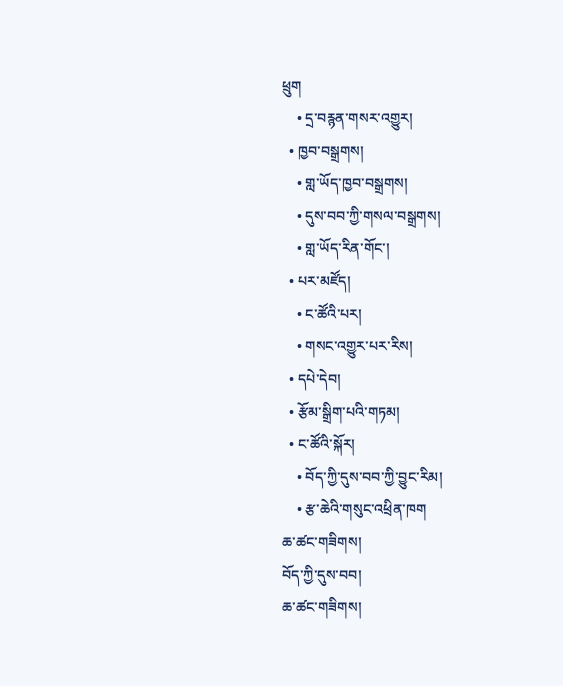ཕྲུག
    • དྲ་བརྙན་གསར་འགྱུར།
  • ཁྱབ་བསྒྲགས།
    • གླ་ཡོད་ཁྱབ་བསྒྲགས།
    • དུས་བབ་ཀྱི་གསལ་བསྒྲགས།
    • གླ་ཡོད་རིན་གོང་།
  • པར་མཛོད།
    • ང་ཚོའི་པར།
    • གསང་འགྱུར་པར་རིས།
  • དཔེ་དེབ།
  • རྩོམ་སྒྲིག་པའི་གཏམ།
  • ང་ཚོའི་སྐོར།
    • བོད་ཀྱི་དུས་བབ་ཀྱི་བྱུང་རིམ།
    • རྩ་ཆེའི་གསུང་འཕྲིན་ཁག
ཆ་ཚང་གཟིགས།
བོད་ཀྱི་དུས་བབ།
ཆ་ཚང་གཟིགས།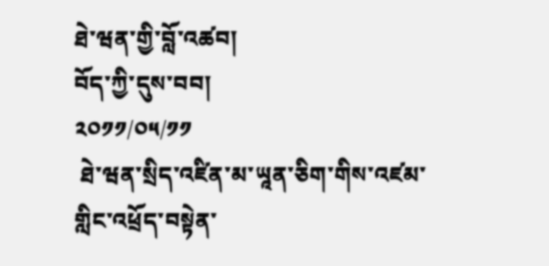ཐེ་ཝན་གྱི་བློ་འཚབ།
བོད་ཀྱི་དུས་བབ།
༢༠༡༡/༠༥/༡༡
 ཐེ་ཝན་སྲིད་འཛིན་མ་ཡཱན་ཅིག་གིས་འཛམ་གླིང་འཕྲོད་བསྟེན་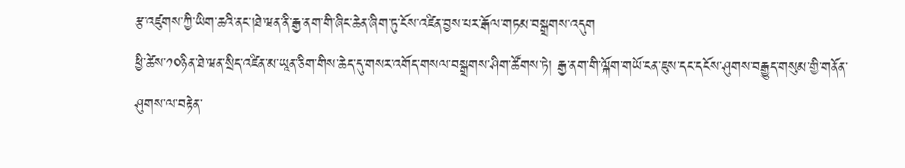རྩ་འཛུགས་ཀྱི་ཡིག་ཆའི་ནང་།ཐེ་ཝན་ནི་རྒྱ་ནག་གི་ཞིང་ཆེན་ཞིག་ཏུ་ངོས་འཛིན་བྱས་པར་རྒོལ་གཏམ་བསྒྲགས་འདུག
ཕྱི་ཚེས་༡༠ཉིན་ཐེ་ཝན་སྲིད་འཛིན་མ་ཡཱན་ཅིག་གིས་ཆེད་དུ་གསར་འགོད་གསལ་བསྒྲགས་ཤིག་ཚོགས་ཏེ། རྒྱ་ནག་གི་ལྐོག་གཡོ་ངན་ཇུས་དང་དངོས་ཤུགས་བརྒྱུད་གསུམ་གྱི་གནོན་ཤུགས་ལ་བརྟེན་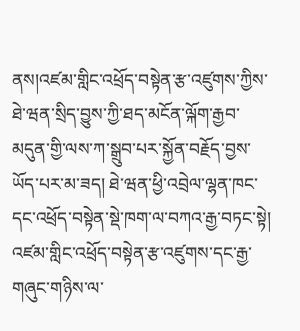ནས།འཛམ་གླིང་འཕྲོད་བསྟེན་རྩ་འཛུགས་ཀྱིས་ཐེ་ཝན་སྲིད་བྱུས་ཀྱི་ཐད་མངོན་ལྐོག་རྒྱབ་མདུན་གྱི་ལས་ཀ་སྒྲུབ་པར་སྐྱོན་བརྗོད་བྱས་ཡོད་པར་མ་ཟད། ཐེ་ཝན་ཕྱི་འབྲེལ་ལྷན་ཁང་དང་འཕྲོད་བསྟེན་སྡེ་ཁག་ལ་བཀའ་རྒྱ་བཏང་སྟེ། འཛམ་གླིང་འཕྲོད་བསྟེན་རྩ་འཛུགས་དང་རྒྱ་གཞུང་གཉིས་ལ་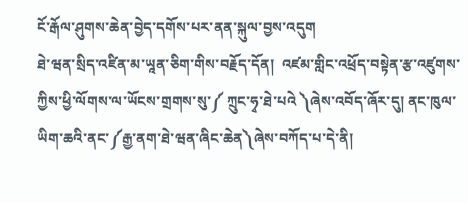ངོ་རྒོལ་ཤུགས་ཆེན་བྱེད་དགོས་པར་ནན་སྐུལ་བྱས་འདུག
ཐེ་ཝན་སྲིད་འཛིན་མ་ཡཱན་ཅིག་གིས་བརྗོད་དོན།  འཛམ་གླིང་འཕྲོད་བསྟེན་རྩ་འཛུགས་ཀྱིས་ཕྱི་ལོགས་ལ་ཡོངས་གྲགས་སུ་༼ ཀྲུང་ཧྭ་ཐེ་པའེ ༽ཞེས་འབོད་ཞོར་དུ། ནང་ཁུལ་ཡིག་ཆའི་ནང་༼རྒྱ་ནག་ཐེ་ཝན་ཞིང་ཆེན༽ཞེས་བཀོད་པ་དེ་ནི།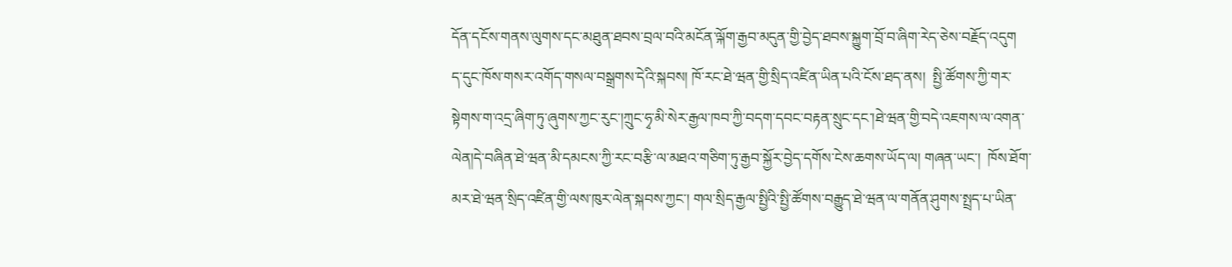དོན་དངོས་གནས་ལུགས་དང་མཐུན་ཐབས་བྲལ་བའི་མངོན་ལྐོག་རྒྱབ་མདུན་གྱི་བྱེད་ཐབས་སྐྱུག་བྲོ་བ་ཞིག་རེད་ཅེས་བརྗོད་འདུག
ད་དུང་ཁོས་གསར་འགོད་གསལ་བསྒྲགས་དེའི་སྐབས། ཁོ་རང་ཐེ་ཝན་གྱི་སྲིད་འཛིན་ཡིན་པའི་ངོས་ཐད་ནས།  སྤྱི་ཚོགས་ཀྱི་གར་སྟེགས་ག་འདྲ་ཞིག་ཏུ་ཞུགས་ཀྱང་རུང་།ཀྲུང་ཧྭ་མི་སེར་རྒྱལ་ཁབ་ཀྱི་བདག་དབང་བརྟན་སྲུང་དང་།ཐེ་ཝན་གྱི་བདེ་འཇགས་ལ་འགན་ལེན།དེ་བཞིན་ཐེ་ཝན་མི་དམངས་ཀྱི་རང་བརྩི་ལ་མཐའ་གཅིག་ཏུ་རྒྱབ་སྐྱོར་བྱེད་དགོས་ངེས་ཆགས་ཡོད་ལ། གཞན་ཡང་།  ཁོས་ཐོག་མར་ཐེ་ཝན་སྲིད་འཛིན་གྱི་ལས་ཁུར་ལེན་སྐབས་ཀྱང་། གལ་སྲིད་རྒྱལ་སྤྱིའི་སྤྱི་ཚོགས་བརྒྱུད་ཐེ་ཝན་ལ་གནོན་ཤུགས་སྤྲད་པ་ཡིན་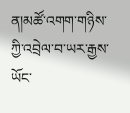ན།མཚོ་འགག་གཉིས་ཀྱི་འབྲེལ་བ་ཡར་རྒྱས་ཡོང་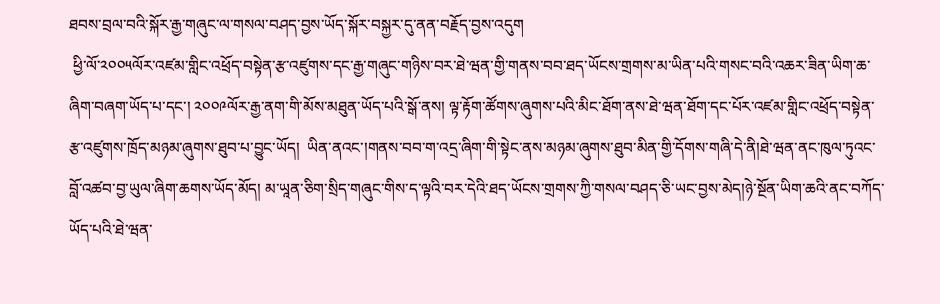ཐབས་བྲལ་བའི་སྐོར་རྒྱ་གཞུང་ལ་གསལ་བཤད་བྱས་ཡོད་སྐོར་བསྐྱར་དུ་ནན་བརྗོད་བྱས་འདུག
 ཕྱི་ལོ་༢༠༠༥ལོར་འཛམ་གླིང་འཕྲོད་བསྟེན་རྩ་འཛུགས་དང་རྒྱ་གཞུང་གཉིས་བར་ཐེ་ཝན་གྱི་གནས་བབ་ཐད་ཡོངས་གྲགས་མ་ཡིན་པའི་གསང་བའི་འཆར་ཟིན་ཡིག་ཆ་ཞིག་བཞག་ཡོད་པ་དང་། ༢༠༠༩ལོར་རྒྱ་ནག་གི་མོས་མཐུན་ཡོད་པའི་སྒོ་ནས། ལྟ་རྟོག་ཚོགས་ཞུགས་པའི་མིང་ཐོག་ནས་ཐེ་ཝན་ཐོག་དང་པོར་འཛམ་གླིང་འཕྲོད་བསྟེན་རྩ་འཛུགས་ཁྲོད་མཉམ་ཞུགས་ཐུབ་པ་བྱུང་ཡོད།  ཡིན་ནའང་།གནས་བབ་ག་འདྲ་ཞིག་གི་སྟེང་ནས་མཉམ་ཞུགས་ཐུབ་མིན་གྱི་དོགས་གཞི་དེ་ནི།ཐེ་ཝན་ནང་ཁུལ་ཏུའང་བློ་འཚབ་བྱ་ཡུལ་ཞིག་ཆགས་ཡོད་མོད། མ་ཡཱན་ཅིག་སྲིད་གཞུང་གིས་ད་ལྟའི་བར་དེའི་ཐད་ཡོངས་གྲགས་ཀྱི་གསལ་བཤད་ཅི་ཡང་བྱས་མེད།ཉེ་སྔོན་ཡིག་ཆའི་ནང་བཀོད་ཡོད་པའི་ཐེ་ཝན་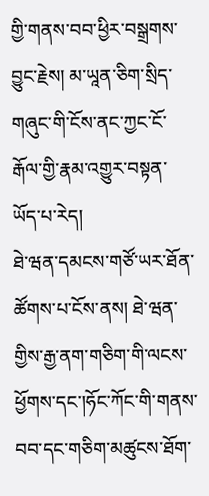གྱི་གནས་བབ་ཕྱིར་བསྒྲགས་བྱུང་རྗེས། མ་ཡཱན་ཅིག་སྲིད་གཞུང་གི་ངོས་ནང་ཀྱང་ངོ་རྒོལ་གྱི་རྣམ་འགྱུར་བསྟན་ཡོད་པ་རེད།
ཐེ་ཝན་དམངས་གཙོ་ཡར་ཐོན་ཚོགས་པ་ངོས་ནས། ཐེ་ཝན་གྱིས་རྒྱ་ནག་གཅིག་གི་ལངས་ཕྱོགས་དང་།ཧོང་ཀོང་གི་གནས་བབ་དང་གཅིག་མཚུངས་ཐོག་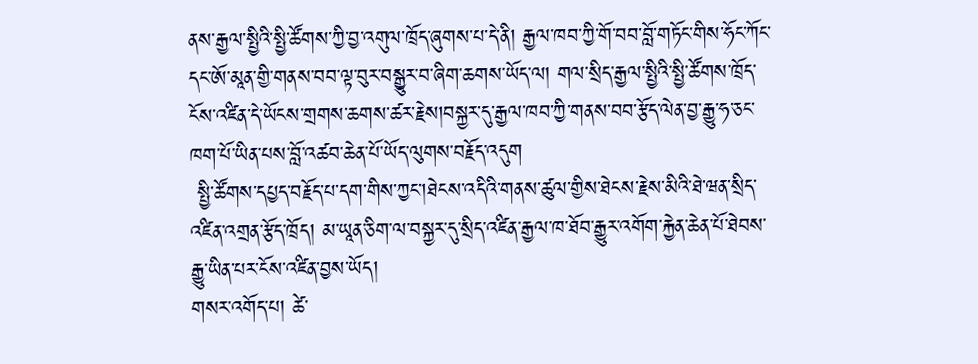ནས་རྒྱལ་སྤྱིའི་སྤྱི་ཚོགས་ཀྱི་བྱ་འགུལ་ཁྲོད་ཞུགས་པ་དེ་ནི། རྒྱལ་ཁབ་ཀྱི་གོ་བབ་བློ་གཏོང་གིས་ཧོང་ཀོང་དང་ཨོ་མཱན་གྱི་གནས་བབ་ལྟ་བུར་བསྒྱུར་བ་ཞིག་ཆགས་ཡོད་ལ། གལ་སྲིད་རྒྱལ་སྤྱིའི་སྤྱི་ཚོགས་ཁྲོད་ངོས་འཛིན་དེ་ཡོངས་གྲགས་ཆགས་ཚར་རྗེས།བསྐྱར་དུ་རྒྱལ་ཁབ་ཀྱི་གནས་བབ་རྩོད་ལེན་བྱ་རྒྱུ་ཧ་ཅང་ཁག་པོ་ཡིན་པས་བློ་འཚབ་ཆེན་པོ་ཡོད་ལུགས་བརྗོད་འདུག
 སྤྱི་ཚོགས་དཔྱད་བརྗོད་པ་དག་གིས་ཀྱང་།ཐེངས་འདིའི་གནས་ཚུལ་གྱིས་ཐེངས་རྗེས་མིའི་ཐེ་ཝན་སྲིད་འཛིན་འགྲན་རྩོད་ཁྲོད། མ་ཡཱན་ཅིག་ལ་བསྐྱར་དུ་སྲིད་འཛིན་རྒྱལ་ཁ་ཐོབ་རྒྱུར་འགོག་རྐྱེན་ཆེན་པོ་ཐེབས་རྒྱུ་ཡིན་པར་ངོས་འཛིན་བྱས་ཡོད།
གསར་འགོད་པ། ཚེ་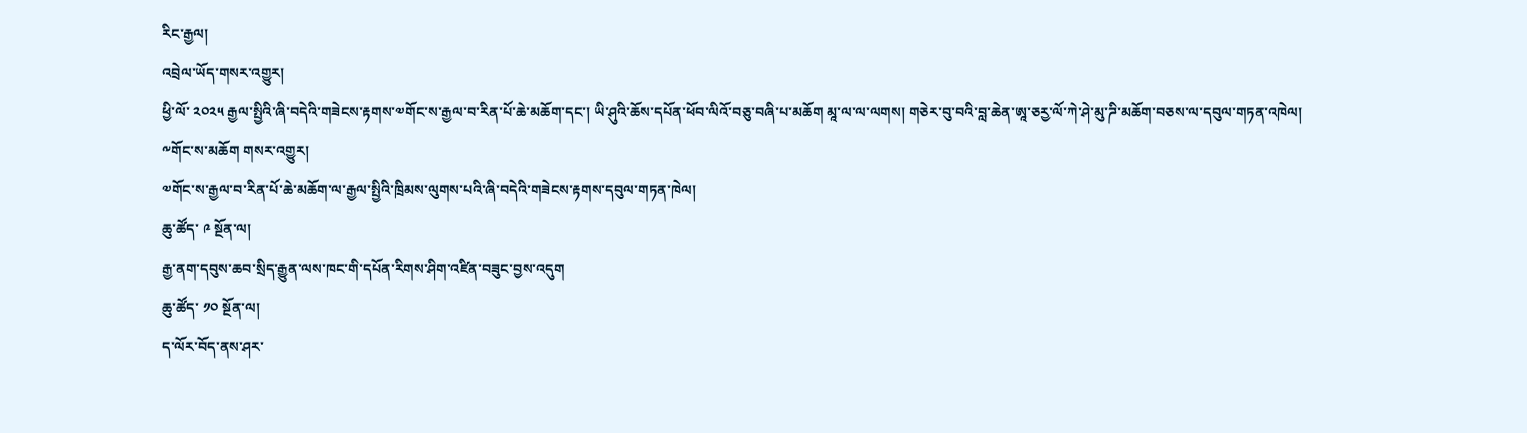རིང་རྒྱལ།
འབྲེལ་ཡོད་གསར་འགྱུར།
ཕྱི་ལོ་ ༢༠༢༥ རྒྱལ་སྤྱིའི་ཞི་བདེའི་གཟེངས་རྟགས་༧གོང་ས་རྒྱལ་བ་རིན་པོ་ཆེ་མཆོག་དང་། ཡི་ཤུའི་ཆོས་དཔོན་ཕོབ་ལིའོ་བཅུ་བཞི་པ་མཆོག མཱ་ལ་ལ་ལགས། གཅེར་བུ་བའི་བླ་ཆེན་ཨཱ་ཅརྱ་ལོ་ཀེ་ཤེ་མུ་ཌི་མཆོག་བཅས་ལ་དབུལ་གཏན་འཁེལ།
༸གོང་ས་མཆོག གསར་འགྱུར།
༧གོང་ས་རྒྱལ་བ་རིན་པོ་ཆེ་མཆོག་ལ་རྒྱལ་སྤྱིའི་ཁྲིམས་ལུགས་པའི་ཞི་བདེའི་གཟེངས་རྟགས་དབུལ་གཏན་ཁེལ།
ཆུ་ཚོད་ ༩ སྔོན་ལ།
རྒྱ་ནག་དབུས་ཆབ་སྲིད་རྒྱུན་ལས་ཁང་གི་དཔོན་རིགས་ཤིག་འཛིན་བཟུང་བྱས་འདུག
ཆུ་ཚོད་ ༡༠ སྔོན་ལ།
ད་ལོར་བོད་ནས་ཤར་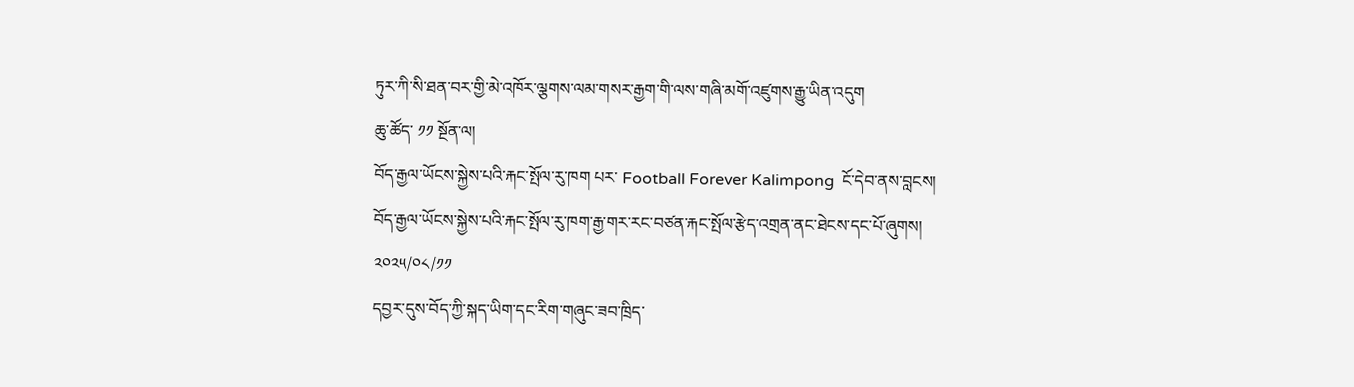ཏུར་ཀི་སི་ཐན་བར་གྱི་མེ་འཁོར་ལྕགས་ལམ་གསར་རྒྱག་གི་ལས་གཞི་མགོ་འཛུགས་རྒྱུ་ཡིན་འདུག
ཆུ་ཚོད་ ༡༡ སྔོན་ལ།
བོད་རྒྱལ་ཡོངས་སྐྱེས་པའི་རྐང་སྤོལ་རུ་ཁག པར་ Football Forever Kalimpong  ངོ་དེབ་ནས་བླངས།
བོད་རྒྱལ་ཡོངས་སྐྱེས་པའི་རྐང་སྤོལ་རུ་ཁག་རྒྱ་གར་རང་བཙན་རྐང་སྤོལ་རྩེད་འགྲན་ནང་ཐེངས་དང་པོ་ཞུགས།
༢༠༢༥/༠༨/༡༡
དབྱར་དུས་བོད་ཀྱི་སྐད་ཡིག་དང་རིག་གཞུང་ཟབ་ཁྲིད་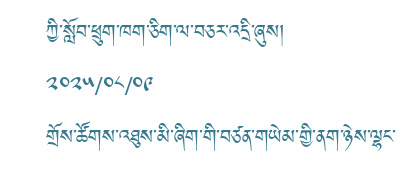ཀྱི་སློབ་ཕྲུག་ཁག་ཅིག་ལ་བཅར་འདྲི་ཞུས།
༢༠༢༥/༠༨/༠༩
གྲོས་ཚོགས་འཐུས་མི་ཞིག་གི་བཙན་གཡེམ་གྱི་ནག་ཉེས་ལྷང་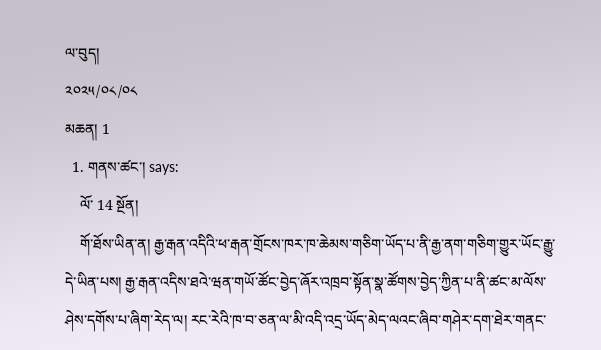ལ་བུད།
༢༠༢༥/༠༨/༠༨
མཆན། 1
  1. གནས་ཚང་། says:
    ལོ་ 14 སྔོན།
    གོ་ཐོས་ཡིན་ན། རྒྱ་རྒན་འདིའི་ཕ་རྒན་གྲོངས་ཁར་ཁ་ཆེམས་གཅིག་ཡོད་པ་ནི་རྒྱ་ནག་གཅིག་གྱུར་ཡོང་རྒྱུ་དེ་ཡིན་པས། རྒྱ་རྒན་འདིས་ཐའེ་ཝན་གཡོ་ཚོང་བྱེད་ཞོར་འཁྲབ་སྟོན་སྣ་ཚོགས་བྱེད་ཀྱིན་པ་ནི་ཚང་མ་ལོས་ཤེས་དགོས་པ་ཞིག་རེད་ལ། རང་རེའི་ཁ་བ་ཅན་ལ་མི་འདི་འདྲ་ཡོད་མེད་ལའང་ཞིབ་གཤེར་དག་ཐེར་གནང་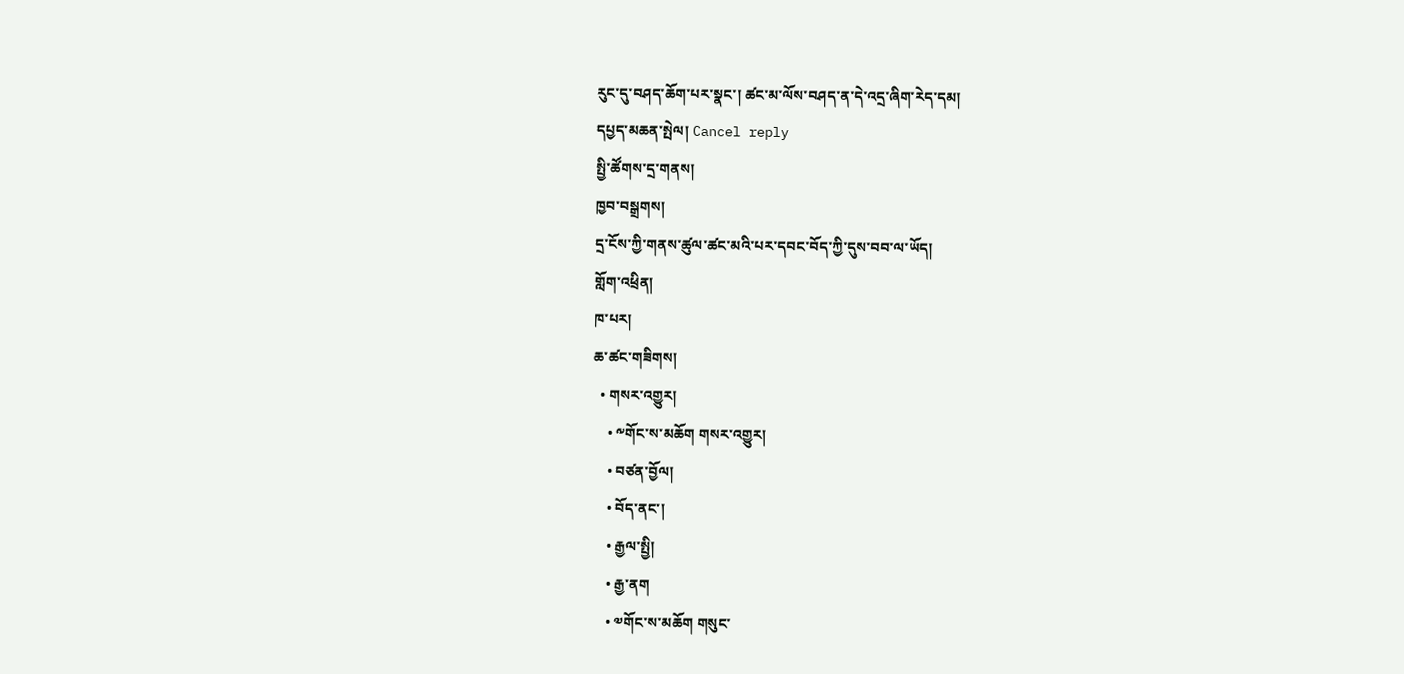རུང་དུ་བཤད་ཆོག་པར་སྣང་། ཚང་མ་ལོས་བཤད་ན་དེ་འདྲ་ཞིག་རེད་དམ།
དཔྱད་མཆན་སྤེལ། Cancel reply
སྤྱི་ཚོགས་དྲ་གནས།
ཁྱབ་བསྒྲགས།
དྲ་ངོས་ཀྱི་གནས་ཚུལ་ཚང་མའི་པར་དབང་བོད་ཀྱི་དུས་བབ་ལ་ཡོད།
གློག་འཕྲིན།
ཁ་པར།
ཆ་ཚང་གཟིགས།
  • གསར་འགྱུར།
    • ༸གོང་ས་མཆོག གསར་འགྱུར།
    • བཙན་བྱོལ།
    • བོད་ནང་།
    • རྒྱལ་སྤྱི།
    • རྒྱ་ནག
    • ༧གོང་ས་མཆོག གསུང་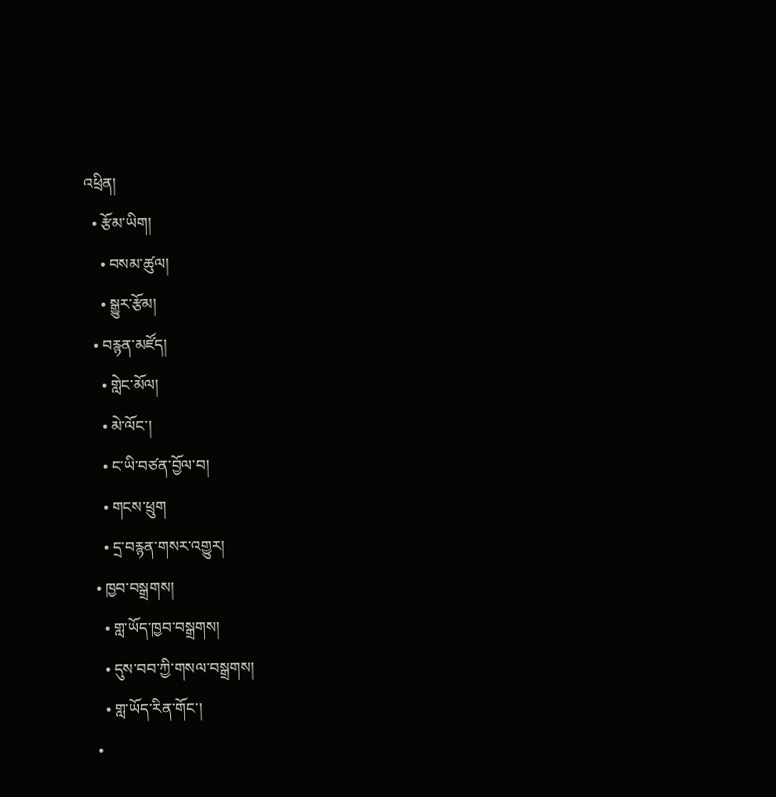འཕྲིན།
  • རྩོམ་ཡིག།
    • བསམ་ཚུལ།
    • སྒྱུར་རྩོམ།
  • བརྙན་མཛོད།
    • གླེང་མོལ།
    • མེ་ལོང་།
    • ང་ཡི་བཙན་བྱོལ་བ།
    • གངས་ཕྲུག
    • དྲ་བརྙན་གསར་འགྱུར།
  • ཁྱབ་བསྒྲགས།
    • གླ་ཡོད་ཁྱབ་བསྒྲགས།
    • དུས་བབ་ཀྱི་གསལ་བསྒྲགས།
    • གླ་ཡོད་རིན་གོང་།
  •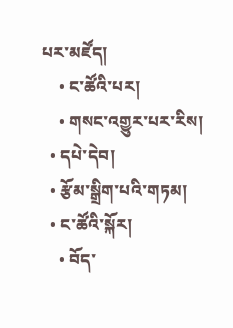པར་མཛོད།
    • ང་ཚོའི་པར།
    • གསང་འགྱུར་པར་རིས།
  • དཔེ་དེབ།
  • རྩོམ་སྒྲིག་པའི་གཏམ།
  • ང་ཚོའི་སྐོར།
    • བོད་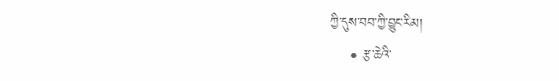ཀྱི་དུས་བབ་ཀྱི་བྱུང་རིམ།
    • རྩ་ཆེའི་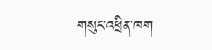གསུང་འཕྲིན་ཁག